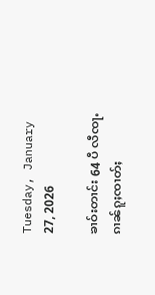Tuesday, January 27, 2026

ၶၢဝ်းတၢင်း 64 ပီ လီၸႃႉ ၵၢၼ်ၵူႈၸၢတ်ႈ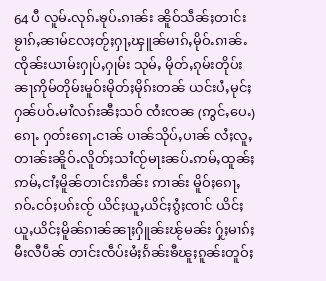64 ပီ လူမ်ႉလုၵ်ႉၶုပ်ႉၵၢၼ်း ၼိူဝ်သဵၼ်ႈတၢင်းၶႂၢၵ်ႇၼၢမ်လႄႈတႂ်ႈႁႃႇၾူၼ်မၢၵ်ႇမိုဝ်ႉၵၢၼ်ႉၸိုၼ်းယၢမ်းႁုပ်ႇႁုမ်း သုမ်ႇ မိုတ်ႇၵုမ်းတိုပ်းၼႃဢိုမ်တိုမ်းမူဝ်းမိုတ်ႈမိုၵ်းတၼ် ယင်းပႆႇမုင်ႈႁၼ်ပဝ်ႉမၢႆလၵ်းၼီႈသဝ် ၸႆးၸၼ (ဢွင်ႇပေႉ) ၵေႃႉ ႁတ်းၵေႃႉငၢၼ် ပၢၼ်သိုပ်ႇပၢၼ် လႆႈလူႇတၢၼ်းၼိူဝ်ႉလိူတ်ႈသၢႆၸႂ်မႃးၼပ်ႉဢမ်ႇထူၼ်ႈ ဢမ်ႇငၢႆႈမိူၼ်တၢင်းဢဵၼ်း ဢၢၼ်း မိူဝ်ႈၵေႃႇၵဝ်ႉငဝ်ႈပၵ်းၸႂ် ယိင်ႈယူႇယိင်ႈၵွႆႈၸၢင် ယိင်ႈယူႇယိင်ႈမိူၼ်ၵၢၼ်ၼႃႈႁိူၼ်းၽႂ်မၼ်း ႁႂ်ႈမၢၵ်ႈမီးလီပဵၼ် တၢင်းၸဵပ်းမႆႈၵႅၼ်းၶီၽူႈၵူၼ်းတူဝ်ႈ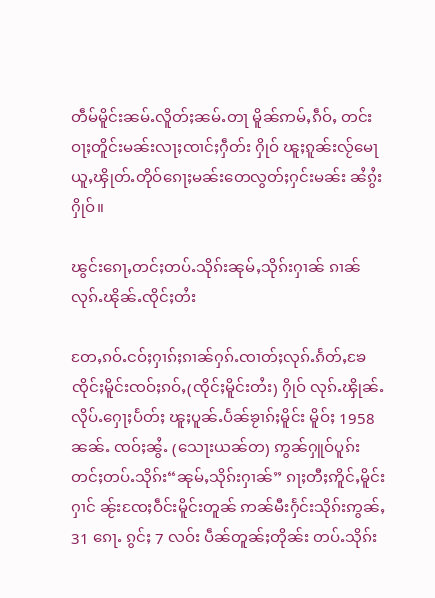တဵမ်မိူင်းၼမ်ႉလိူတ်ႈၼမ်ႉတႃ မိူၼ်ဢမ်ႇၵဵဝ်ႇ တင်းဝႃႈတိူင်းမၼ်းလႃႈၸၢင်ႈႁဵတ်း ႁိုဝ် ၽူႈၵူၼ်းလႂ်မေႃယူႇၾိုတ်ႉတိုဝ်ၵေႃႈမၼ်းတေလွတ်ႈႁင်းမၼ်း ၼႆၵွႆးႁိုဝ်။

ၽွင်းၵေႃႇတင်ႈတပ်ႉသိုၵ်းၼုမ်ႇသိုၵ်းႁၢၼ် ၵၢၼ်လုၵ်ႉၽိုၼ်ႉၸိုင်ႈတႆး

တႄႇၵဝ်ႉငဝ်ႈႁၢၵ်ႈၵၢၼ်ႁၵ်ႉၸၢတ်ႈလုၵ်ႉၵႅတ်ႇၶႄၸိုင်ႈမိူင်းၸဝ်ႈၵဝ်ႇ(ၸိုင်ႈမိူင်းတႆး) ႁိုဝ် လုၵ်ႉၾိုၼ်ႉလိုပ်ႉႁေႃႈပႅတ်ႈ ၽူႈပူၼ်ႉပႅၼ်ၶႂၢၵ်ႈမိူင်း မိူဝ်ႈ 1958 ၼၼ်ႉ ၸဝ်ႈၼွႆႉ (သေႃးယၼ်တ) ဢွၼ်ႁူဝ်ပူၵ်းတင်ႈတပ်ႉသိုၵ်း“ၼုမ်ႇသိုၵ်းႁၢၼ်” ၵႃႈတီႈဢိူင်ႇမိူင်းႁၢင် ၼႂ်းၸႄႈဝဵင်းမိူင်းတူၼ် ဢၼ်မီးႁႅင်းသိုၵ်းဢွၼ်ႇ 31 ၵေႃႉ ၵွင်ႈ 7 လဝ်း ပဵၼ်တူၼ်ႈတိုၼ်း တပ်ႉသိုၵ်း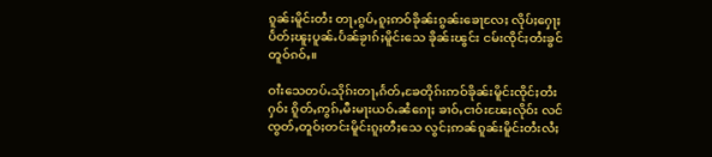ၵူၼ်းမိူင်းတႆး တႃႇၵွပ်ႇၵူႈဢဝ်ၶိုၼ်းၵွၼ်းၶေႃလႄႈ လိုပ်ႈႁေႃႈပႅတ်ႈၽူႈပူၼ်ႉပႅၼ်ၶႂၢၵ်ႈမိူင်းသေ ၶိုၼ်းၽွင်း ငမ်းၸိုင်ႈတႆးၶွင်တူဝ်ၵဝ်ႇ။

ဝၢႆးသေတပ်ႉသိုၵ်းတႃႇၵႅတ်ႇၶႄတိုၵ်းဢဝ်ၶိုၼ်းမိူင်းၸိုင်ႈတႆးႁဝ်း ၵိူတ်ႇဢွၵ်ႇမီးမႃးယဝ်ႉၼႆၵေႃႈ ၶၢဝ်ႇငၢဝ်းၽႄႈလိုဝ်း လင်ၸွတ်ႇတူဝ်ႈတင်းမိူင်းၵူႈတီႈသေ လွင်ႈဢၼ်ၵူၼ်းမိူင်းတႆးလႆႈ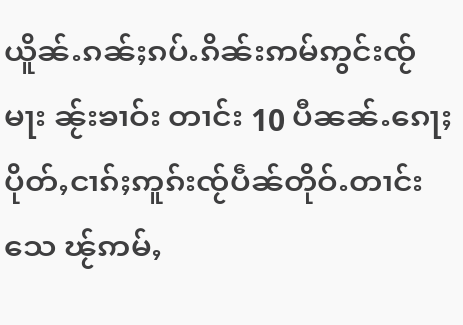ယိူၼ်ႉၵၼ်ႈၵပ်ႉၵိၼ်းဢမ်ဢွင်းၸႂ်မႃး ၼႂ်းၶၢဝ်း တၢင်း 10 ပီၼၼ်ႉၵေႃႈ ပိုတ်ႇငၢၵ်ႈဢူၵ်းၸႂ်ပဵၼ်တိုဝ်ႉတၢင်းသေ ၽႂ်ဢမ်ႇ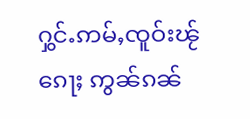ႁွင်ႉဢမ်ႇၸူဝ်းၽႂ်ၵေႃႈ ဢွၼ်ၵၼ်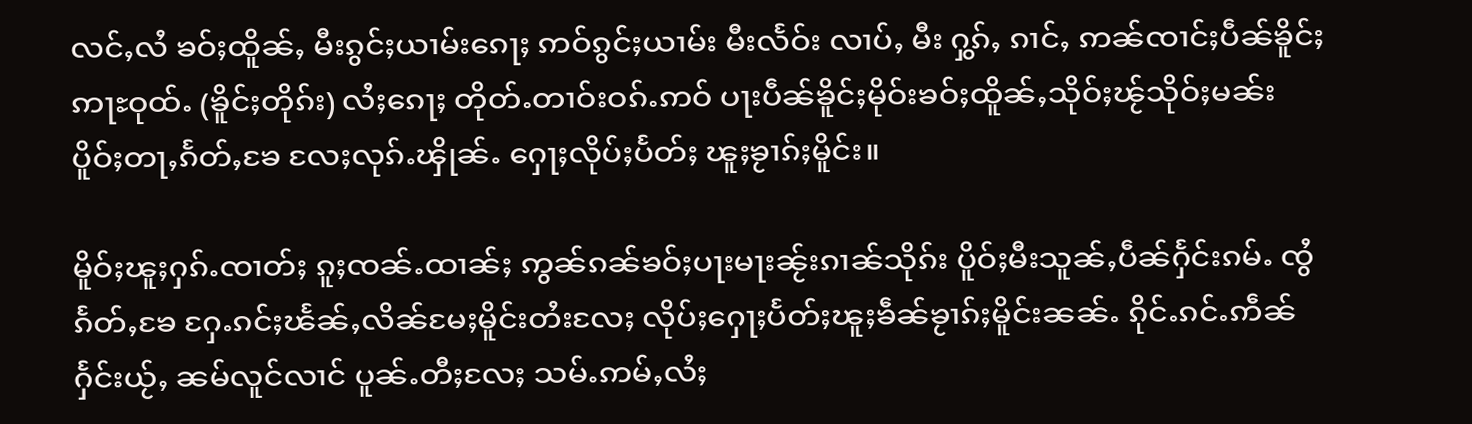လင်ႇလႆ ၶဝ်ႈထိူၼ်ႇ မီးၵွင်ႈယၢမ်းၵေႃႈ ဢဝ်ၵွင်ႈယၢမ်း မီးလႅဝ်း လၢပ်ႇ မီး ႁွၵ်ႇ ၵၢင်ႇ ဢၼ်ၸၢင်ႈပဵၼ်ၶိူင်ႈဢႃႊဝုထ်ႉ (ၶိူင်ႈတိုၵ်း) လႆႈၵေႃႈ တိုတ်ႉတၢဝ်းဝၵ်ႉဢဝ် ပႃးပဵၼ်ၶိူင်ႈမိုဝ်းၶဝ်ႈထိူၼ်ႇသိုဝ်ႈၽႂ်သိုဝ်ႈမၼ်း ပိူဝ်ႈတႃႇၵႅတ်ႇၶႄ လႄႈလုၵ်ႉၾိုၼ်ႉ ႁေႃႈလိုပ်ႈပႅတ်ႈ ၽူႈၶႂၢၵ်ႈမိူင်း။

မိူဝ်ႈၽူႈႁၵ်ႉၸၢတ်ႈ ၵူႈၸၼ်ႉထၢၼ်ႈ ဢွၼ်ၵၼ်ၶဝ်ႈပႃးမႃးၼႂ်းၵၢၼ်သိုၵ်း ပိူဝ်ႈမီးသူၼ်ႇပဵၼ်ႁႅင်းၵမ်ႉ ၸွႆၵႅတ်ႇၶႄ ႁႄႉၵင်ႈၽႅၼ်ႇလိၼ်မႄႈမိူင်းတႆးလႄႈ လိုပ်ႈႁေႃႈပႅတ်ႈၽူႈၶဵၼ်ၶႂၢၵ်ႈမိူင်းၼၼ်ႉ ၵိုင်ႉၵင်ႉဢဵၼ်ႁႅင်းယႂ်ႇ ၼမ်လူင်လၢင် ပူၼ်ႉတီႈလႄႈ သမ်ႉဢမ်ႇလႆႈ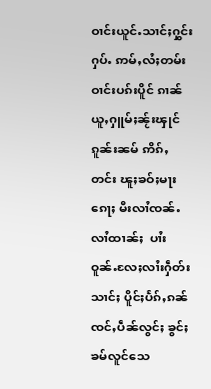ဝၢင်းယူင်ႉသၢင်ႈႁွင်းႁပ်ႉ ဢမ်ႇလႆႈတမ်းဝၢင်းပၵ်းပိူင် ၵၢၼ်ယူႇႁူမ်ႈၼႂ်းၾုင်ၵူၼ်းၼမ် ဢိၵ်ႇတင်း ၽူႈၶဝ်ႈမႃးၵေႃႈ မီးလၢႆၸၼ်ႉလၢႆထၢၼ်ႈ  ပၢႆးဝူၼ်ႉလႄႈလၢႆးႁဵတ်းသၢင်ႈ ပိူင်ႈပႅၵ်ႇၵၼ် ၸင်ႇပဵၼ်လွင်ႈ ၶွင်ႈၶမ်လူင်သေ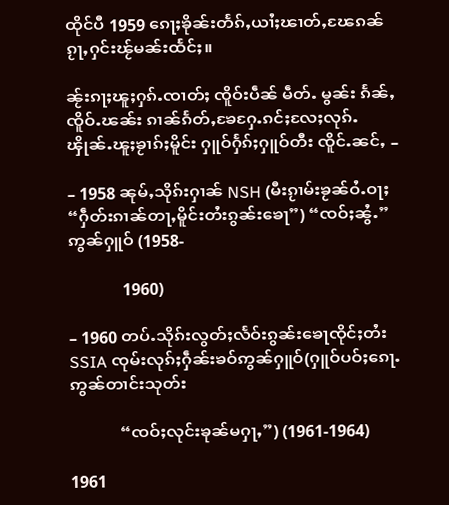ထိုင်ပီ 1959 ၵေႃႈၶိုၼ်းတႅၵ်ႇယၢႆႈၽၢတ်ႇၽႄၵၼ်ၵႂႃႇႁင်းၽႂ်မၼ်းထႅင်ႈ။

ၼႂ်းၵႃႈၽူႈႁၵ်ႉၸၢတ်ႈ ၸိူဝ်းပဵၼ် မဵတ်ႉ မွၼ်း ၵႅၼ်ႇ ၸိူဝ်ႉၽၼ်း ၵၢၼ်ၵႅတ်ႇၶႄႁႄႉၵင်ႈလႄႈလုၵ်ႉၾိုၼ်ႉၽူႈၶႂၢၵ်ႈမိူင်း ႁူဝ်ႁႅၵ်ႈႁူဝ်တီး ၸိူင်ႉၼင်ႇ –

– 1958 ၼုမ်ႇသိုၵ်းႁၢၼ် NSH (မီးၵႂၢမ်းၶႂၼ်ဝႆႉဝႃႈ “ႁဵတ်းၵၢၼ်တႃႇမိူင်းတႆးၵွၼ်းၶေႃ”) “ၸဝ်ႈၼွႆႉ” ဢွၼ်ႁူဝ် (1958-

             1960)

– 1960 တပ်ႉသိုၵ်းလွတ်ႈလႅဝ်းၵွၼ်းၶေႃၸိုင်ႈတႆး SSIA ၸုမ်းလုၵ်ႈႁဵၼ်းၶဝ်ဢွၼ်ႁူဝ်(ႁူဝ်ပဝ်ႈၵေႃႉဢွၼ်တၢင်းသုတ်း

            “ၸဝ်ႈလုင်းၶုၼ်မႁႃႇ”) (1961-1964)

1961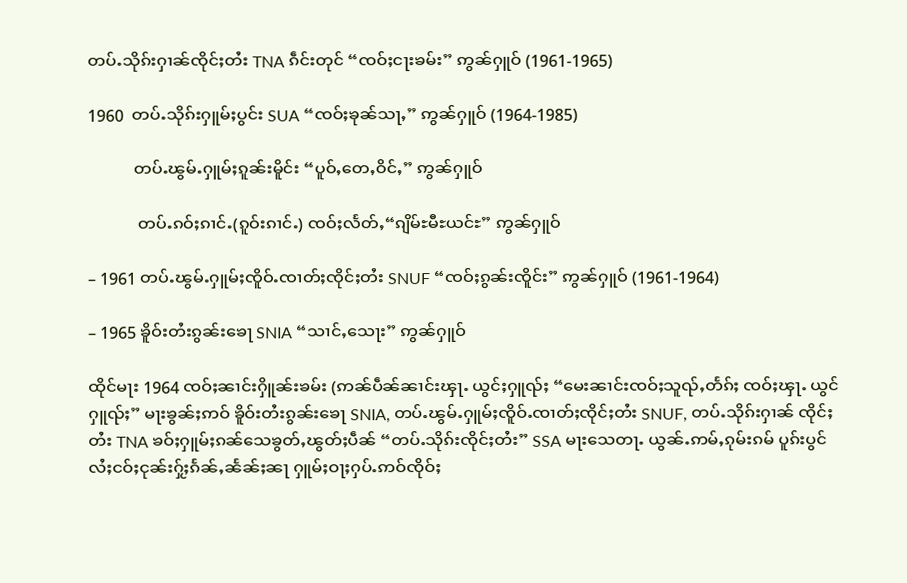တပ်ႉသိုၵ်းႁၢၼ်ၸိုင်ႈတႆး TNA ၵဵင်းတုင် “ၸဝ်ႈငႃးၶမ်း” ဢွၼ်ႁူဝ် (1961-1965)

1960  တပ်ႉသိုၵ်းႁူမ်ႈပွင်း SUA “ၸဝ်ႈၶုၼ်သႃႇ” ဢွၼ်ႁူဝ် (1964-1985)

           တပ်ႉၽွမ်ႉႁူမ်ႈၵူၼ်းမိူင်း “ပူဝ်ႇတေႇဝိင်ႇ” ဢွၼ်ႁူဝ်

            တပ်ႉၵဝ်ႈၵၢင်ႉ(ၵူဝ်းၵၢင်ႉ) ၸဝ်ႈလႅတ်ႇ“ၵျိမ်ႊမီႊယင်ႊ” ဢွၼ်ႁူဝ်

– 1961 တပ်ႉၽွမ်ႉႁူမ်ႈၸိူဝ်ႉၸၢတ်ႈၸိုင်ႈတႆး SNUF “ၸဝ်ႈၵွၼ်းၸိူင်း” ဢွၼ်ႁူဝ် (1961-1964)

– 1965 ၶိူဝ်းတႆးၵွၼ်းၶေႃ SNIA “သၢင်ႇသေႃး” ဢွၼ်ႁူဝ်

ထိုင်မႃး 1964 ၸဝ်ႈၼၢင်းႁိူၼ်းၶမ်း (ဢၼ်ပဵၼ်ၼၢင်းၾႃႉ ယွင်ႈႁူၺ်ႈ “မေးၼၢင်းၸဝ်ႈသူၺ်ႇတႅၵ်ႈ ၸဝ်ႈၾႃႉ ယွင်ႁူၺ်ႈ” မႃးၶွၼ်ႈဢဝ် ၶိူဝ်းတႆးၵွၼ်းၶေႃ SNIA, တပ်ႉၽွမ်ႉႁူမ်ႈၸိူဝ်ႉၸၢတ်ႈၸိုင်ႈတႆး SNUF, တပ်ႉသိုၵ်းႁၢၼ် ၸိုင်ႈတႆး TNA ၶဝ်ႈႁူမ်ႈၵၼ်သေၶွတ်ႇၽွတ်ႈပဵၼ် “တပ်ႉသိုၵ်းၸိုင်ႈတႆး” SSA မႃးသေတႃႉ ယွၼ်ႉဢမ်ႇၵုမ်းၵမ် ပူၵ်းပွင်လႆႈငဝ်ႈငုၼ်းႁႂ်ႈၵႅၼ်ႇၼႅၼ်ႈၼႃ ႁူမ်ႈဝႃႈႁပ်ႉဢဝ်ၸိုဝ်ႈ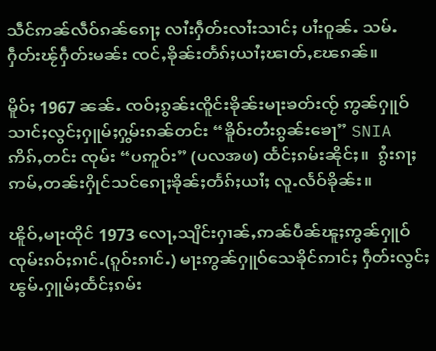သဵင်ဢၼ်လဵဝ်ၵၼ်ၵေႃႈ လၢႆးႁဵတ်းလၢႆးသၢင်ႈ ပၢႆးဝူၼ်ႉ သမ်ႉႁဵတ်းၽႂ်ႁဵတ်းမၼ်း ၸင်ႇၶိုၼ်းတႅၵ်ႈယၢႆႈၽၢတ်ႇၽႄၵၼ်။

မိူဝ်ႈ 1967 ၼၼ်ႉ ၸဝ်ႈၵွၼ်းၸိူင်းၶိုၼ်းမႃးၶတ်းၸႂ် ဢွၼ်ႁူဝ်သၢင်ႈလွင်ႈႁူမ်ႈႁွမ်းၵၼ်တင်း “ၶိူဝ်းတႆးၵွၼ်းၶေႃ” SNIA ဢိၵ်ႇတင်း ၸုမ်း “ပဢူဝ်း” (ပလအဖ) ထႅင်ႈၵမ်းၼိုင်ႈ။  ၵွႆးၵႃႈ ဢမ်ႇတၼ်းႁိုင်သင်ၵေႃႈၶိုၼ်ႈတႅၵ်ႈယၢႆႈ လူႉလႅဝ်ၶိုၼ်း။

ၽိူဝ်ႇမႃးထိုင် 1973 လေႃႇသျိင်းႁၢၼ်ႇဢၼ်ပဵၼ်ၽူႈဢွၼ်ႁူဝ်ၸုမ်းၵဝ်ႈၵၢင်ႉ(ၵူဝ်းၵၢင်ႉ) မႃးဢွၼ်ႁူဝ်သေၶိုင်ဢၢင်ႈ ႁဵတ်းလွင်ႈၽွမ်ႉႁူမ်ႈထႅင်ႈၵမ်း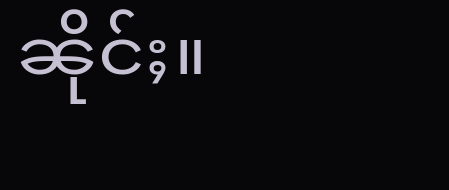ၼိုင်ႈ။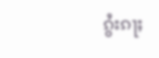ၵွႆးၵႃႈ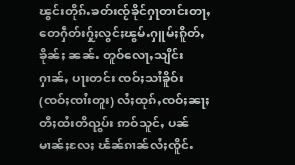ၽွင်းတိုၵ်ႉၶတ်းၸႂ်ၶိုင်ႁႃတၢင်းတႃႇတေႁဵတ်းႁႂ်ႈလွင်ႈၽွမ်ႉႁူမ်ႈၵိူတ်ႇၶိုၼ်ႈ ၼၼ်ႉ တူဝ်လေႃႇသျိင်းႁၢၼ်ႇ ပႃးတင်း ၸဝ်ႈသၢႆၶိူဝ်း(ၸဝ်ႈၸၢႆးတူး) လႆႈထုၵ်ႇၸဝ်ႈၼႃႈတီႈထႆးတိၺွပ်း ဢဝ်သူင်ႇ ပၼ်မၢၼ်ႈလႄႈ ၽႅၼ်ၵၢၼ်လႆႈၸိူင်ႉ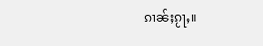ၵၢၼ်ႈၵႂႃႇ။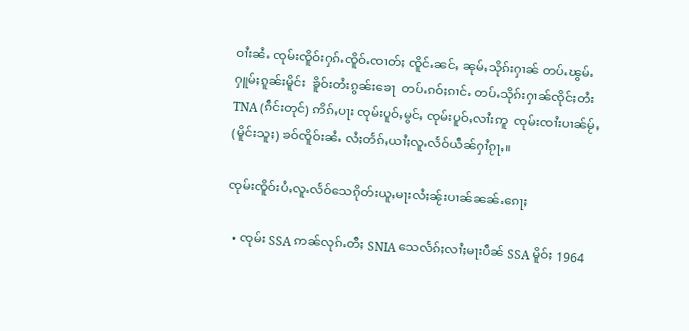ဝၢႆးၼႆႉ ၸုမ်းၸိူဝ်းႁၵ်ႉၸိူဝ်ႉၸၢတ်ႈ ၸိူင်ႉၼင်ႇ ၼုမ်ႇသိုၵ်းႁၢၼ် တပ်ႉၽွမ်ႉႁူမ်ႈၵူၼ်းမိူင်း  ၶိူဝ်းတႆးၵွၼ်းၶေႃ  တပ်ႉၵဝ်ႈၵၢင်ႉ တပ်ႉသိုၵ်းႁၢၼ်ၸိုင်ႈတႆး TNA (ၵဵင်းတုင်) ဢိၵ်ႇပႃး ၸုမ်းပူဝ်ႇမွင်ႇ ၸုမ်းပူဝ်ႇလၢႆးဢူ  ၸုမ်းၸၢႆးပၢၼ်မႂ်ႇ (မိူင်းသူႈ) ၶဝ်ၸိူဝ်းၼႆႉ လႆႈတႅၵ်ႇယၢႆႈလူႉလႅဝ်ယဵၼ်ႁၢႆၵႂႃႇ။

ၸုမ်းၸိူဝ်းပႆႇလူႉလႅဝ်သေၵိုတ်းယူႇမႃးလႆႈၼႂ်းပၢၼ်ၼၼ်ႉၵေႃႈ

  • ၸုမ်း SSA ဢၼ်လုၵ်ႉတီႈ SNIA သေလႅၵ်ႈလၢႆႈမႃးပဵၼ် SSA မိူဝ်ႈ 1964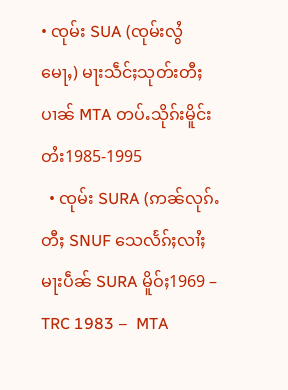• ၸုမ်း SUA (ၸုမ်းလွႆမေႃႇ) မႃးသဵင်ႈသုတ်းတီႈပၢၼ် MTA တပ်ႉသိုၵ်းမိူင်းတႆး1985-1995
  • ၸုမ်း SURA (ဢၼ်လုၵ်ႉတီႈ SNUF သေလႅၵ်ႈလၢႆႈမႃးပဵၼ် SURA မိူဝ်ႈ1969 – TRC 1983 –  MTA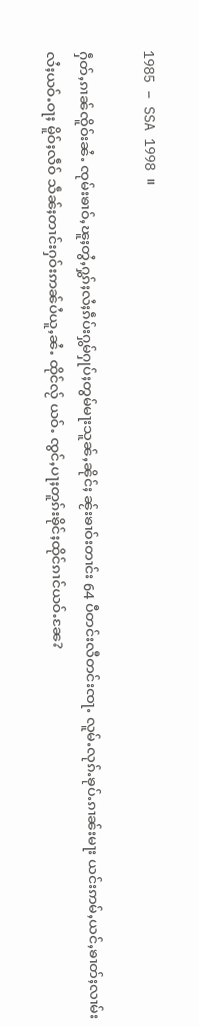1985 – SSA 1998 ။

ႁဵတ်ႇၵၢၼ်ၸိူဝ်းၼႆႉ ၸုမ်းၶၢဝ်ႇၽူႈတွႆႇႁွၵ်ႈလႆႈၵဵပ်းႁွမ်ႁုပ်ႈတွမ်မႃးသူၼ်ႇၼိုင်ႈ ၼႂ်းၶၢဝ်းတၢင်း 64 ပီတင်းလီတင်းၸႃႉ လူမ်ႉလုၵ်ႉၶုပ်ႉၵၢၼ်းမႃး ယင်းဢမ်ႇယင်ႇၶၢတ်ႈလၢမ်းလႆႈယဝ်ႉဝႃႈ မိူဝ်ႈလဵဝ် သဵၼ်ႈတၢင်းႁဝ်းဢၼ်ပႆယူႇၼႆႉ ထိုင်လႂ် ယဝ်ႉ ၸွင်ႇပႃႈတူၵ်းၶိုင်ႈထိုင်ၵၢင်ယဝ်ႉၼႄ?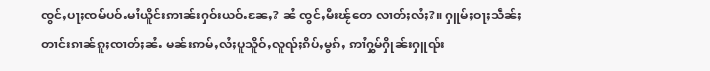ၸွင်ႇပႃႈၸမ်ပဝ်ႉမၢႆယိူင်းဢၢၼ်းႁဝ်းယဝ်ႉၼႄႇ? ၼႆ ၸွင်ႇမီးၽႂ်တေ လၢတ်ႈလႆႈ?။ ႁူမ်ႈဝႃႈသဵၼ်ႈတၢင်းၵၢၼ်ၵူႈၸၢတ်ႈၼႆႉ မၼ်းဢမ်ႇလႆႈပူသိူဝ်ႇလူၺ်ႈၵိပ်ႇမွၵ်ႇ ဢၢႆႁွမ်ႁိုၼ်းႁူၺ်း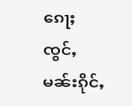ၵေႃႈ ၸွင်ႇမၼ်းၵိုင်ႇ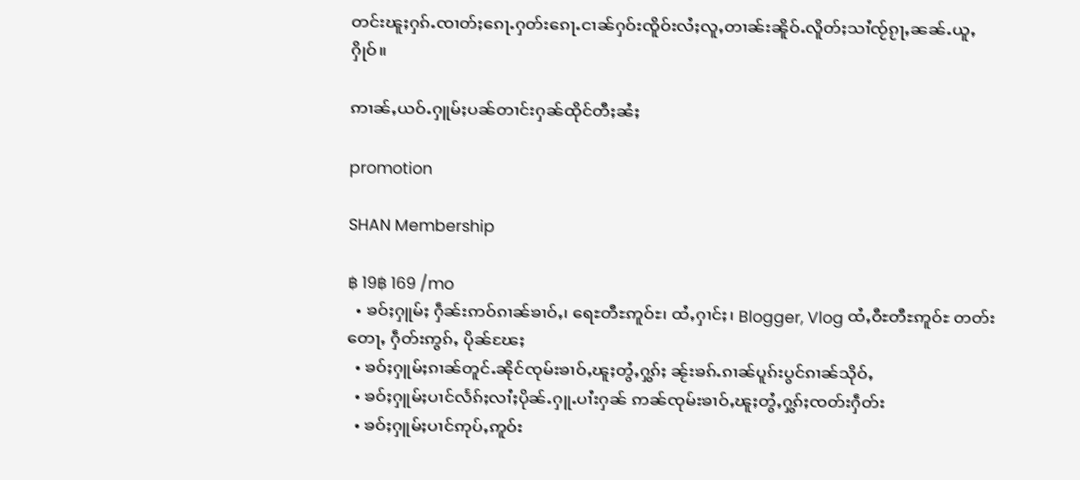တင်းၽူႈႁၵ်ႉၸၢတ်ႈၵေႃႉႁတ်းၵေႃႉငၢၼ်ႁဝ်းၸိူဝ်းလႆႈလူႇတၢၼ်းၼိူဝ်ႉလိူတ်ႈသၢႆၸႂ်ၵႂႃႇၼၼ်ႉယူႇႁိုဝ်။

ဢၢၼ်ႇယဝ်ႉႁူမ်ႈပၼ်တၢင်းႁၼ်ထိုင်တီႈၼႆႈ

promotion

SHAN Membership

฿ 19฿ 169 /mo
  • ၶဝ်ႈႁူမ်ႈ ႁဵၼ်းဢဝ်ၵၢၼ်ၶၢဝ်ႇ၊ ရေႊတီႊဢူဝ်ႊ၊ ထႆႇႁၢင်ႈ၊ Blogger, Vlog ထႆႇဝီႊတီႊဢူဝ်ႊ တတ်းတေႃႇ ႁဵတ်းဢွၵ်ႇ ပိုၼ်ၽႄႈ
  • ၶဝ်ႈႁူမ်ႈၵၢၼ်တူင်ႉၼိုင်ၸုမ်းၶၢဝ်ႇၽူႈတွႆႇႁွၵ်ႈ ၼႂ်းၶၵ်ႉၵၢၼ်ပူၵ်းပွင်ၵၢၼ်သိုဝ်ႇ
  • ၶဝ်ႈႁူမ်ႈပၢင်လႅၵ်ႈလၢႆႈပိုၼ်ႉႁူႉပၢႆးႁၼ် ဢၼ်ၸုမ်းၶၢဝ်ႇၽူႈတွႆႇႁွၵ်ႈၸတ်းႁဵတ်း
  • ၶဝ်ႈႁူမ်ႈပၢင်ဢုပ်ႇဢူဝ်း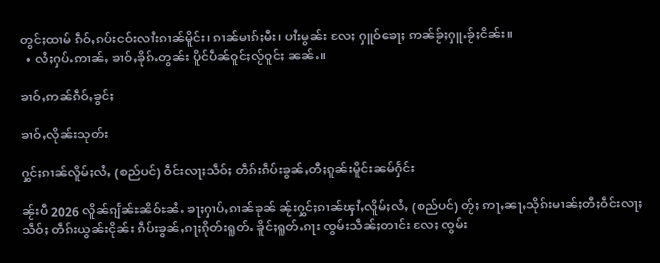တွင်ႈထၢမ် ၵဵဝ်ႇၵပ်းငဝ်းလၢႆးၵၢၼ်မိူင်း၊ ၵၢၼ်မၢၵ်ႈမီး၊ ပၢႆးမွၼ်း လႄႈ ႁူဝ်ၶေႃႈ ဢၼ်ၶႂ်ႈႁူႉၶႂ်ႈငိၼ်း။
  • လႆႈႁပ်ႉဢၢၼ်ႇ ၶၢဝ်ႇၶိုၵ်ႉတွၼ်း ပိူင်ပဵၼ်ဝူင်ႈလႂ်ဝူင်ႈ ၼၼ်ႉ။

ၶၢဝ်ႇဢၼ်ၵဵဝ်ႇၶွင်ႈ

ၶၢဝ်ႇလိုၼ်းသုတ်း

ႁွင်ႈၵၢၼ်လိူမ်ႈလႆႇ (စည်ပင်) ဝဵင်းလႃႈသဵဝ်ႈ တဵၵ်းၵဵပ်းၶွၼ်ႇတီႈၵူၼ်းမိူင်းၼမ်ႁႅင်း

ၼႂ်းပီ 2026 လိူၼ်ၵျႅၼ်ႊၼိဝ်ႊၼႆႉ ၶႃႈႁၢပ်ႇၵၢၼ်ၶုၼ် ၼႂ်းႁွင်ႈၵၢၼ်ၾၢႆႇလိူမ်ႈလႆႇ (စည်ပင်) တႂ်ႈ ဢႃႇၼႃႇသိုၵ်းမၢၼ်ႈတီႈဝဵင်းလႃႈသဵဝ်ႈ တဵၵ်းယွၼ်းငိုၼ်း ၵဵပ်းၶွၼ်ႇၵႃႈၵိုတ်းရူတ်ႉ ၶိူင်ႈရူတ်ႉၵႃး ၸွမ်းသဵၼ်ႈတၢင်း လႄႈ ၸွမ်း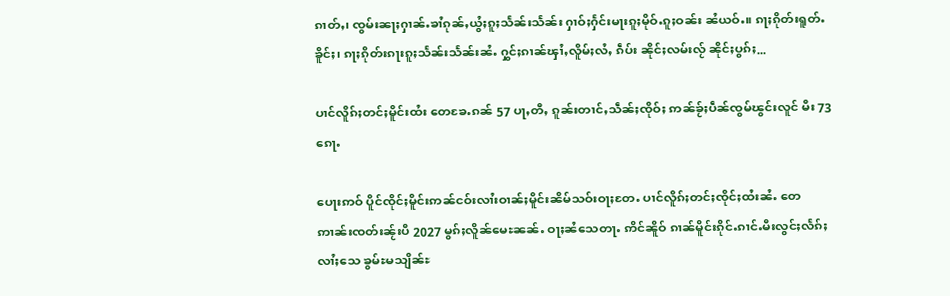ၵၢတ်ႇ၊ ၸွမ်းၼႃႈႁၢၼ်ႉၶၢႆၵုၼ်ႇယွႆႈၵူႈသႅၼ်းသႅၼ်း ႁၢဝ်ႈႁႅင်းမႃးၵူႈမိုဝ်ႉၵူႈဝၼ်း ၼႆယဝ်ႉ။ ၵႃႈၵိုတ်းရူတ်ႉၶိူင်ႈ၊ ၵႃႈၵိုတ်းၵႃးၵူႈသႅၼ်းသႅၼ်းၼႆႉ ႁွင်ႈၵၢၼ်ၾၢႆႇလိူမ်ႈလႆႇ ၵဵပ်း ၼိုင်ႈလမ်းလႂ် ၼိုင်ႈပွၵ်ႈ...

ပၢင်လိူၵ်ႈတင်ႈမိူင်းထႆး တေၶႄႉၵၼ် 57 ပႃႇတီႇ ၵူၼ်းတၢင်ႇသဵၼ်ႈၸိုဝ်ႈ ဢၼ်ၶႂ်ႈပဵၼ်ၸွမ်ၽွင်းလူင် မီး 73 ၵေႃႉ

ပေႃးဢဝ် ပိူင်ၸိုင်ႈမိူင်းဢၼ်ငဝ်းလၢႆးဝၢၼ်ႈမိူင်းၼိမ်သဝ်းဝႃႈတႄႉ ပၢင်လိူၵ်ႈတင်ႈၸိုင်ႈထႆးၼႆႉ တေဢၢၼ်းၸတ်းၼႂ်းပီ 2027 မွၵ်ႈလိူၼ်မေႊၼၼ်ႉ ဝႃႈၼႆသေတႃႉ ဢိင်ၼိူဝ် ၵၢၼ်မိူင်းၵိုင်ႉၵၢင်ႉမီးလွင်ႈလႅၵ်ႈလၢႆႈသေ ၶွမ်ႊမသျိၼ်ႊ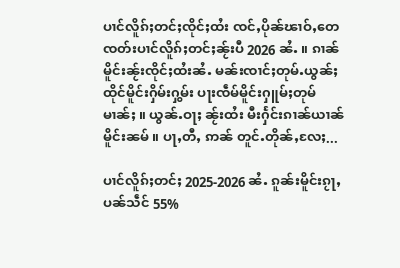ပၢင်လိူၵ်ႈတင်ႈၸိုင်ႈထႆး ၸင်ႇပိုၼ်ၽၢဝ်ႇတေၸတ်းပၢင်လိူၵ်ႈတင်ႈၼႂ်းပီ 2026 ၼႆႉ ။ ၵၢၼ်မိူင်းၼႂ်းၸိုင်ႈထႆးၼႆႉ မၼ်းၸၢင်ႈတုမ်ႉယွၼ်ႈထိုင်မိူင်းႁိမ်းႁွမ်း ပႃးၸဵမ်မိူင်းႁူမ်ႈတုမ်မၢၼ်ႈ ။ ယွၼ်ႉဝႃႈ ၼႂ်းထႆး မီးႁႅင်းၵၢၼ်ယၢၼ်မိူင်းၼမ် ။ ပႃႇတီႇ ဢၼ် တူင်ႉတိုၼ်ႇလႄႈ...

ပၢင်လိူၵ်ႈတင်ႈ 2025-2026 ၼႆႉ ၵူၼ်းမိူင်းၵႂႃႇပၼ်သဵင် 55%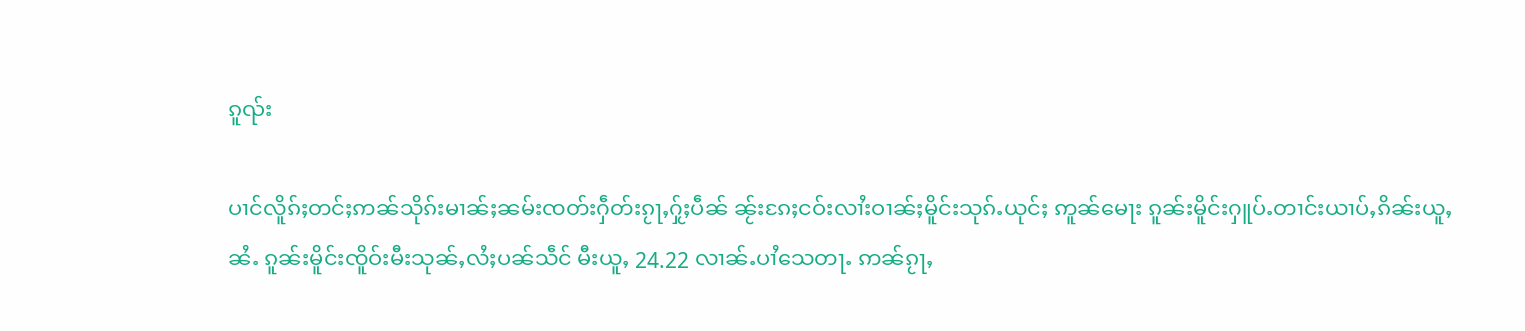ၵူၺ်း

ပၢင်လိူၵ်ႈတင်ႈဢၼ်သိုၵ်းမၢၼ်ႈၼမ်းၸတ်းႁဵတ်းၵႂႃႇႁႂ်ႈပဵၼ် ၼႂ်းၵႄႈငဝ်းလၢႆးဝၢၼ်ႈမိူင်းသုၵ်ႉယုင်ႈ ဢူၼ်မေႃး ၵူၼ်းမိူင်းႁူပ်ႉတၢင်းယၢပ်ႇၵိၼ်းယူႇၼႆႉ ၵူၼ်းမိူင်းၸိူဝ်းမီးသုၼ်ႇလႆႈပၼ်သဵင် မီးယူႇ 24.22 လၢၼ်ႉပၢႆသေတႃႉ ဢၼ်ၵႂႃႇ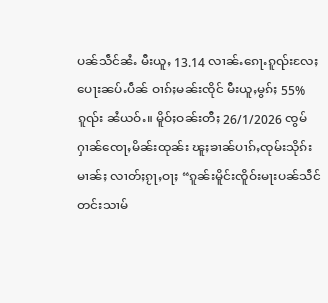ပၼ်သဵင်ၼႆႉ မီးယူႇ 13.14 လၢၼ်ႉၵေႃႉၵူၺ်းလႄႈ ပေႃးၼပ်ႉပဵၼ် ဝၢၵ်ႈမၼ်းၸိုင် မီးယူႇမွၵ်ႈ 55% ၵူၺ်း ၼႆယဝ်ႉ။ မိူဝ်ႈဝၼ်းတီႈ 26/1/2026 ၸွမ်ႁၢၼ်ၸေႃႇမိၼ်းထုၼ်း ၽူႈၶၢၼ်ပၢၵ်ႇၸုမ်းသိုၵ်းမၢၼ်ႈ လၢတ်ႈၵႂႃႇဝႃႈ “ၵူၼ်းမိူင်းၸိူဝ်းမႃးပၼ်သဵင် တင်းသၢမ်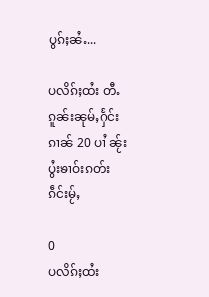ပွၵ်ႈၼႆႉ...

ပလိၵ်ႈထႆး တီႉၵူၼ်းၼုမ်ႇႁႅင်းၵၢၼ် 20 ပၢႆ ၼႂ်းပွႆးၶၢဝ်းၵတ်း ၵဵင်းမႂ်ႇ

0
ပလိၵ်ႈထႆး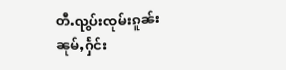တီႉၺွပ်းၸုမ်းၵူၼ်းၼုမ်ႇႁႅင်း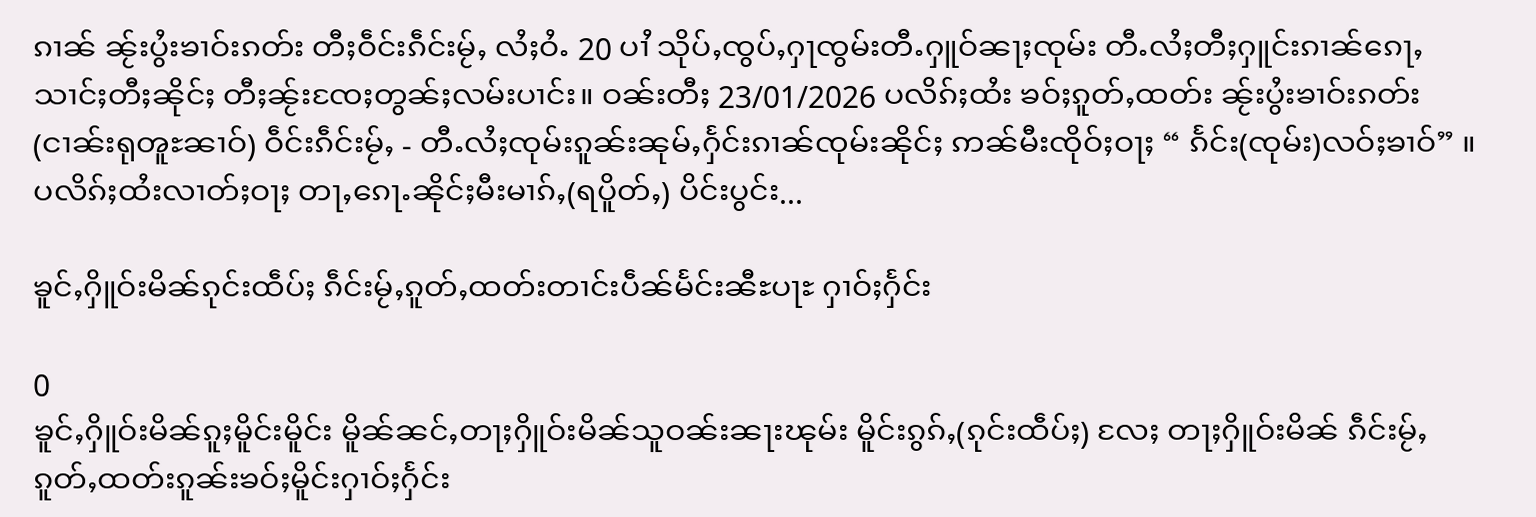ၵၢၼ် ၼႂ်းပွႆးၶၢဝ်းၵတ်း တီႈဝဵင်းၵဵင်းမႂ်ႇ လႆႈဝႆႉ 20 ပၢႆ သိုပ်ႇၸွပ်ႇႁႃၸွမ်းတီႉႁူဝ်ၼႃႈၸုမ်း တီႉလႆႈတီႈႁူင်းၵၢၼ်ၵေႃႇသၢင်ႈတီႈၼိုင်ႈ တီႈၼႂ်းၸႄႈတွၼ်ႈလမ်းပၢင်း။ ဝၼ်းတီႈ 23/01/2026 ပလိၵ်ႈထႆး ၶဝ်ႈၵူတ်ႇထတ်း ၼႂ်းပွႆးၶၢဝ်းၵတ်း(ငၢၼ်းရုၻူႊၼၢဝ်) ဝဵင်းၵဵင်းမႂ်ႇ - တီႉလႆႈၸုမ်းၵူၼ်းၼုမ်ႇႁႅင်းၵၢၼ်ၸုမ်းၼိုင်ႈ ဢၼ်မီးၸိုဝ်ႈဝႃႈ “ ၵႅင်း(ၸုမ်း)လဝ်ႈၶၢဝ်” ။ ပလိၵ်ႈထႆးလၢတ်ႈဝႃႈ တႃႇၵေႃႉၼိုင်ႈမီးမၢၵ်ႇ(ရပိူတ်ႇ) ပိင်းပွင်း...

ၶူင်ႇႁိူဝ်းမိၼ်ၵုင်းထဵပ်ႈ ၵဵင်းမႂ်ႇၵူတ်ႇထတ်းတၢင်းပဵၼ်မႅင်းၼီႊပႃႊ ႁၢဝ်ႈႁႅင်း

0
ၶူင်ႇႁိူဝ်းမိၼ်ၵူႈမိူင်းမိူင်း မိူၼ်ၼင်ႇတႃႈႁိူဝ်းမိၼ်သူဝၼ်းၼႃးၽုမ်း မိူင်းၵွၵ်ႇ(ၵုင်းထဵပ်ႈ) လႄႈ တႃႈႁိူဝ်းမိၼ် ၵဵင်းမႂ်ႇ ၵူတ်ႇထတ်းၵူၼ်းၶဝ်ႈမိူင်းႁၢဝ်ႈႁႅင်း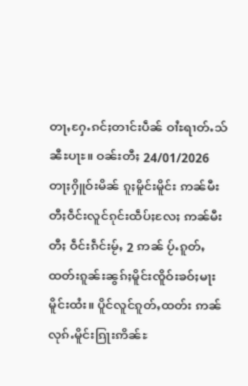တႃႇႁႄႉၵင်ႈတၢင်းပဵၼ် ဝၢႆႊရၢတ်ႉသ် ၼီႊပႃႊ။ ဝၼ်းတီႈ 24/01/2026 တႃႈႁိူဝ်းမိၼ် ၵူႈမိူင်းမိူင်း ဢၼ်မီးတီႈဝဵင်းလူင်ၵုင်းထဵပ်ႈလႄႈ ဢၼ်မီးတီႈ ဝဵင်းၵဵင်းမႂ်ႇ 2 ဢၼ် ပႂ်ႉၵူတ်ႇထတ်းၵူၼ်းၼွၵ်ႈမိူင်းၸိူဝ်းၶဝ်ႈမႃးမိူင်းထႆး။ ပိူင်လူင်ၵူတ်ႇထတ်း ဢၼ်လုၵ်ႉမိူင်းၵြႃးဢိၼ်ႊ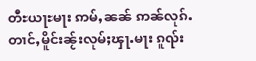တီႊယႃႊမႃး ဢမ်ႇၼၼ် ဢၼ်လုၵ်ႉတၢင်ႇမိူင်းၼႂ်းလုမ်ႈၾႃႉမႃး ၵူၺ်း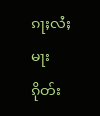ၵႃႈလႆႈမႃးၵိုတ်း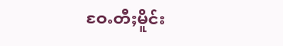ဝႄႉတီႈမိူင်း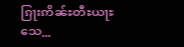ၵြႃးဢိၼ်ႊတီႊယႃႊသေ...